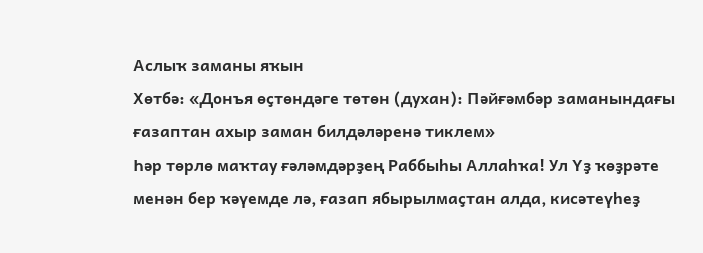Аслыҡ заманы яҡын
Хөтбә: «Донъя өҫтөндәге төтөн (духан): Пәйғәмбәр заманындағы ғазаптан ахыр заман билдәләренә тиклем»
Һәр төрлө маҡтау ғәләмдәрҙең Раббыһы Аллаһҡа! Ул Үҙ ҡөҙрәте менән бер ҡәүемде лә, ғазап ябырылмаҫтан алда, кисәтеүһеҙ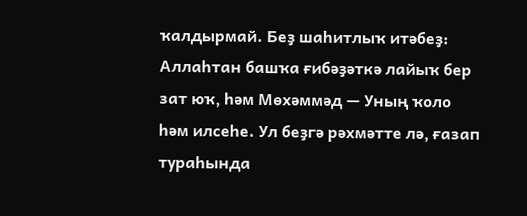ҡалдырмай. Беҙ шаһитлыҡ итәбеҙ: Аллаһтан башҡа ғибәҙәткә лайыҡ бер зат юҡ, һәм Мөхәммәд — Уның ҡоло һәм илсеһе. Ул беҙгә рәхмәтте лә, ғазап тураһында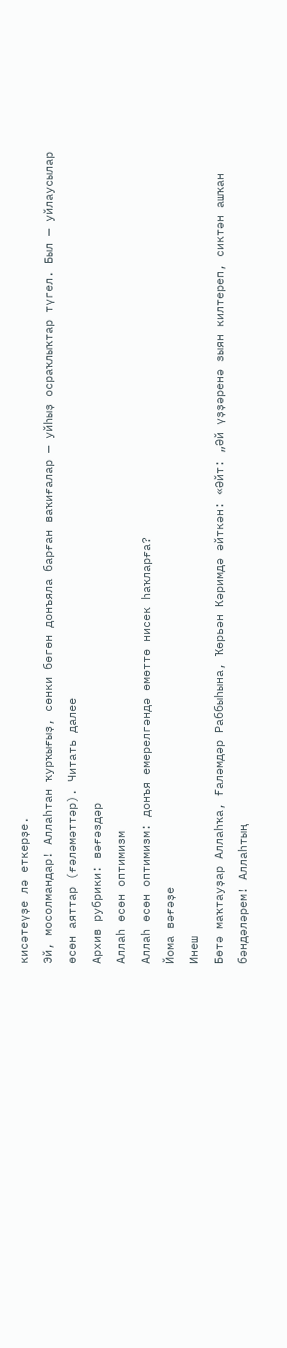кисәтеүҙе лә еткерҙе.
Эй, мосолмандар! Аллаһтан ҡурҡығыҙ, сөнки бөгөн донъяла барған ваҡиғалар — уйһыҙ осраҡлыҡтар түгел. Был — уйлаусылар өсөн аяттар (ғәләмәттәр). Читать далее
Архив рубрики: вәғәздәр
Аллаһ өсөн оптимизм
Аллаһ өсөн оптимизм: донъя емерелгәндә өмөттө нисек һаҡларға?
Йома вәғәҙе
Инеш
Бөтә маҡтауҙар Аллаһҡа, Ғаләмдәр Раббыһына, Ҡөрьән Кәримдә әйткән: «Әйт: „Әй үҙҙәренә зыян килтереп, сиктән ашҡан бәндәләрем! Аллаһтың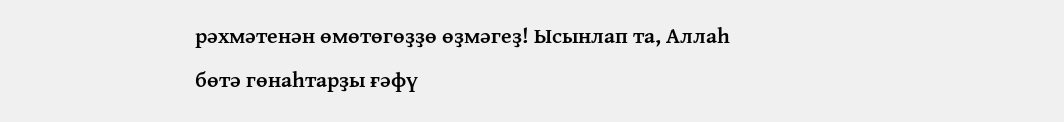рәхмәтенән өмөтөгөҙҙө өҙмәгеҙ! Ысынлап та, Аллаһ бөтә гөнаһтарҙы ғәфү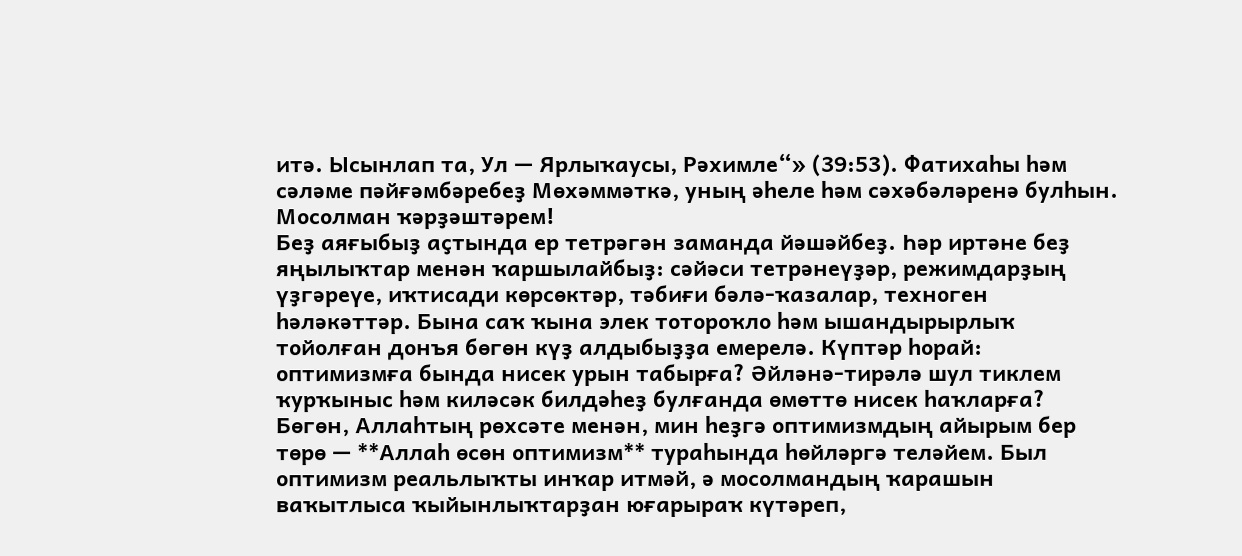итә. Ысынлап та, Ул — Ярлыҡаусы, Рәхимле“» (39:53). Фатихаһы һәм сәләме пәйғәмбәребеҙ Мөхәммәткә, уның әһеле һәм сәхәбәләренә булһын.
Мосолман ҡәрҙәштәрем!
Беҙ аяғыбыҙ аҫтында ер тетрәгән заманда йәшәйбеҙ. Һәр иртәне беҙ яңылыҡтар менән ҡаршылайбыҙ: сәйәси тетрәнеүҙәр, режимдарҙың үҙгәреүе, иҡтисади көрсөктәр, тәбиғи бәлә-ҡазалар, техноген һәләкәттәр. Бына саҡ ҡына элек тотороҡло һәм ышандырырлыҡ тойолған донъя бөгөн күҙ алдыбыҙҙа емерелә. Күптәр һорай: оптимизмға бында нисек урын табырға? Әйләнә-тирәлә шул тиклем ҡурҡыныс һәм киләсәк билдәһеҙ булғанда өмөттө нисек һаҡларға?
Бөгөн, Аллаһтың рөхсәте менән, мин һеҙгә оптимизмдың айырым бер төрө — **Аллаһ өсөн оптимизм** тураһында һөйләргә теләйем. Был оптимизм реальлыҡты инҡар итмәй, ә мосолмандың ҡарашын ваҡытлыса ҡыйынлыҡтарҙан юғарыраҡ күтәреп,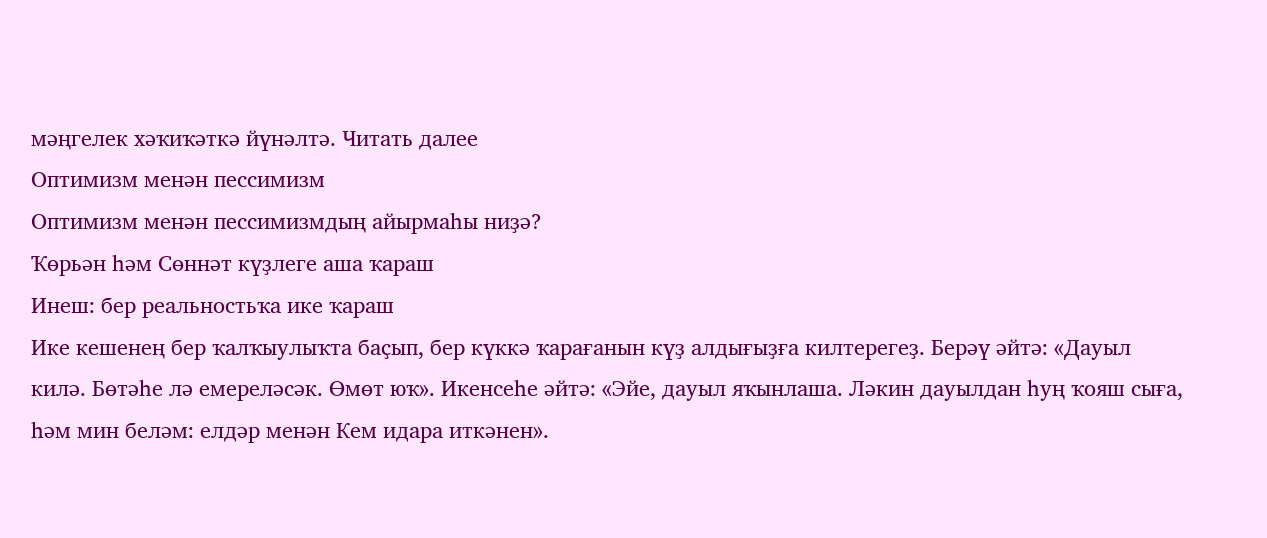мәңгелек хәҡиҡәткә йүнәлтә. Читать далее
Оптимизм менән пессимизм
Оптимизм менән пессимизмдың айырмаһы ниҙә?
Ҡөрьән һәм Сөннәт күҙлеге аша ҡараш
Инеш: бер реальностьҡа ике ҡараш
Ике кешенең бер ҡалҡыулыҡта баҫып, бер күккә ҡарағанын күҙ алдығыҙға килтерегеҙ. Берәү әйтә: «Дауыл килә. Бөтәһе лә емереләсәк. Өмөт юҡ». Икенсеһе әйтә: «Эйе, дауыл яҡынлаша. Ләкин дауылдан һуң ҡояш сыға, һәм мин беләм: елдәр менән Кем идара иткәнен».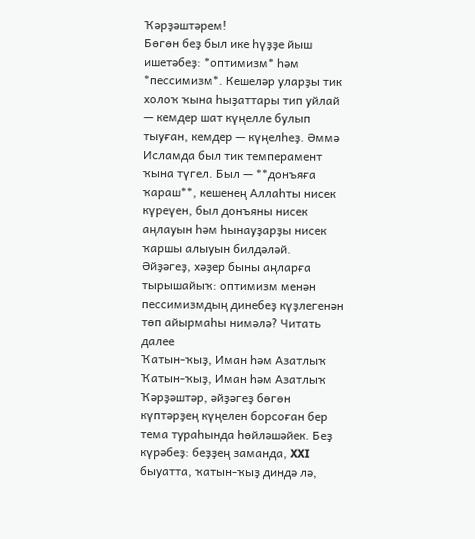Ҡәрҙәштәрем!
Бөгөн беҙ был ике һүҙҙе йыш ишетәбеҙ: *оптимизм* һәм *пессимизм*. Кешеләр уларҙы тик холоҡ ҡына һыҙаттары тип уйлай — кемдер шат күңелле булып тыуған, кемдер — күңелһеҙ. Әммә Исламда был тик темперамент ҡына түгел. Был — **донъяға ҡараш**, кешенең Аллаһты нисек күреүен, был донъяны нисек аңлауын һәм һынауҙарҙы нисек ҡаршы алыуын билдәләй.
Әйҙәгеҙ, хәҙер быны аңларға тырышайыҡ: оптимизм менән пессимизмдың динебеҙ күҙлегенән төп айырмаһы нимәлә? Читать далее
Ҡатын-ҡыҙ, Иман һәм Азатлыҡ
Ҡатын-ҡыҙ, Иман һәм Азатлыҡ
Ҡәрҙәштәр, әйҙәгеҙ бөгөн күптәрҙең күңелен борсоған бер тема тураһында һөйләшәйек. Беҙ күрәбеҙ: беҙҙең заманда, XXI быуатта, ҡатын-ҡыҙ диндә лә,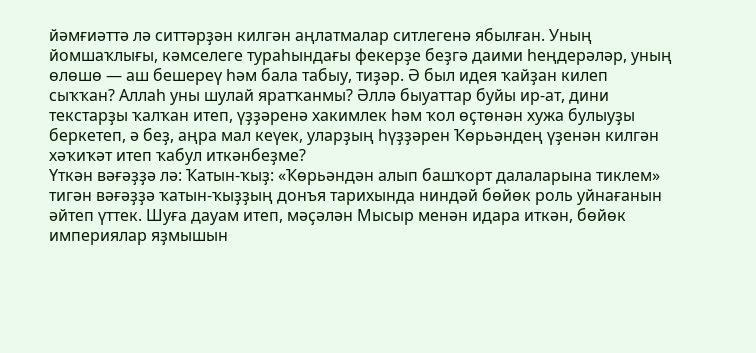йәмғиәттә лә ситтәрҙән килгән аңлатмалар ситлегенә ябылған. Уның йомшаҡлығы, кәмселеге тураһындағы фекерҙе беҙгә даими һеңдерәләр, уның өлөшө — аш бешереү һәм бала табыу, тиҙәр. Ә был идея ҡайҙан килеп сыҡҡан? Аллаһ уны шулай яратҡанмы? Әллә быуаттар буйы ир-ат, дини текстарҙы ҡалҡан итеп, үҙҙәренә хакимлек һәм ҡол өҫтөнән хужа булыуҙы беркетеп, ә беҙ, аңра мал кеүек, уларҙың һүҙҙәрен Ҡөрьәндең үҙенән килгән хәҡиҡәт итеп ҡабул иткәнбеҙме?
Үткән вәғәҙҙә лә: Ҡатын-ҡыҙ: «Ҡөрьәндән алып башҡорт далаларына тиклем» тигән вәғәҙҙә ҡатын-ҡыҙҙың донъя тарихында ниндәй бөйөк роль уйнағанын әйтеп үттек. Шуға дауам итеп, мәҫәлән Мысыр менән идара иткән, бөйөк империялар яҙмышын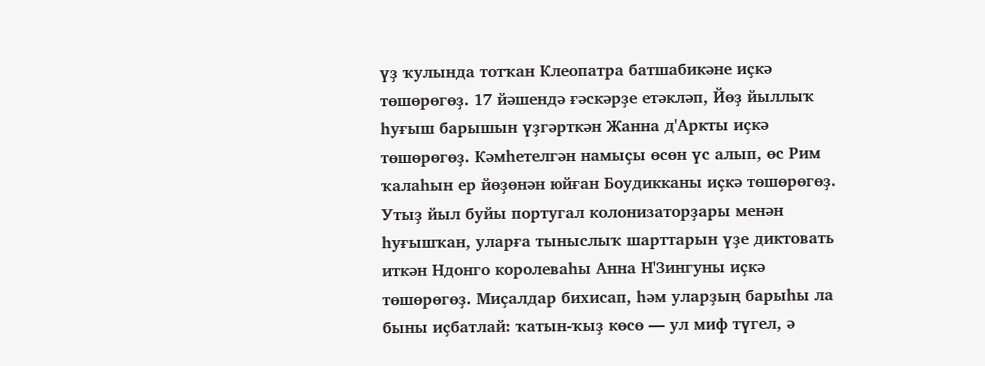үҙ ҡулында тотҡан Клеопатра батшабикәне иҫкә төшөрөгөҙ. 17 йәшендә ғәскәрҙе етәкләп, Йөҙ йыллыҡ һуғыш барышын үҙгәрткән Жанна д'Аркты иҫкә төшөрөгөҙ. Кәмһетелгән намыҫы өсөн үс алып, өс Рим ҡалаһын ер йөҙөнән юйған Боудикканы иҫкә төшөрөгөҙ. Утыҙ йыл буйы португал колонизаторҙары менән һуғышҡан, уларға тыныслыҡ шарттарын үҙе диктовать иткән Ндонго королеваһы Анна Н'Зингуны иҫкә төшөрөгөҙ. Миҫалдар бихисап, һәм уларҙың барыһы ла быны иҫбатлай: ҡатын-ҡыҙ көсө — ул миф түгел, ә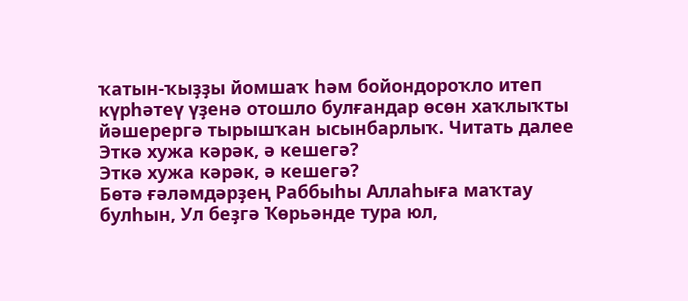ҡатын-ҡыҙҙы йомшаҡ һәм бойондороҡло итеп күрһәтеү үҙенә отошло булғандар өсөн хаҡлыҡты йәшерергә тырышҡан ысынбарлыҡ. Читать далее
Эткә хужа кәрәк, ә кешегә?
Эткә хужа кәрәк, ә кешегә?
Бөтә ғәләмдәрҙең Раббыһы Аллаһыға маҡтау булһын, Ул беҙгә Ҡөрьәнде тура юл,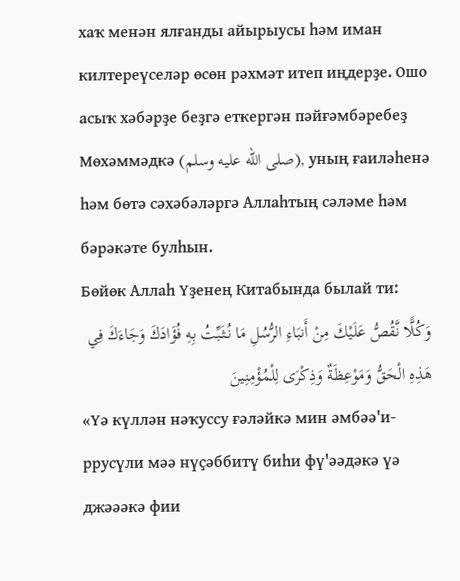хаҡ менән ялғанды айырыусы һәм иман килтереүселәр өсөн рәхмәт итеп иңдерҙе. Ошо асыҡ хәбәрҙе беҙгә еткергән пәйғәмбәребеҙ Мөхәммәдкә (صلى الله عليه وسلم), уның ғаиләһенә һәм бөтә сәхәбәләргә Аллаһтың сәләме һәм бәрәкәте булһын.
Бөйөк Аллаһ Үҙенең Китабында былай ти:
وَكُلًّا نَّقُصُّ عَلَيْكَ مِنْ أَنبَاءِ الرُّسُلِ مَا نُثَبِّتُ بِهِ فُؤَادَكَ وَجَاءَكَ فِي هَذِهِ الْحَقُّ وَمَوْعِظَةٌ وَذِكْرَى لِلْمُؤْمِنِينَ
«Үǝ күллән нәҡуссу ғәләйкә мин әмбәә'и- ррусүли мәә нүҫәббитү биһи фү'әәдәкә үә джәәәкә фии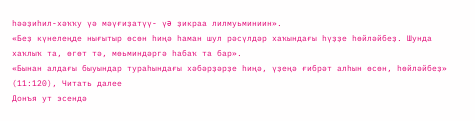һәәҙиһил-хәҡҡу үә мәүғиҙатүү- үǝ ҙикраа лилмуьминиин».
«Беҙ күнелеңде нығытыр өсөн һиңә һаман шул рәсүлдәр хаҡындағы һүҙҙе һөйләйбеҙ. Шунда хаҡлыҡ та, өгөт тә, мөьминдәргә һабаҡ та бар».
«Бынан алдағы быуындар тураһындағы хәбәрҙәрҙе һиңә, үҙеңә ғибрәт алһын өсөн, һөйләйбеҙ» (11:120), Читать далее
Донъя ут эсендә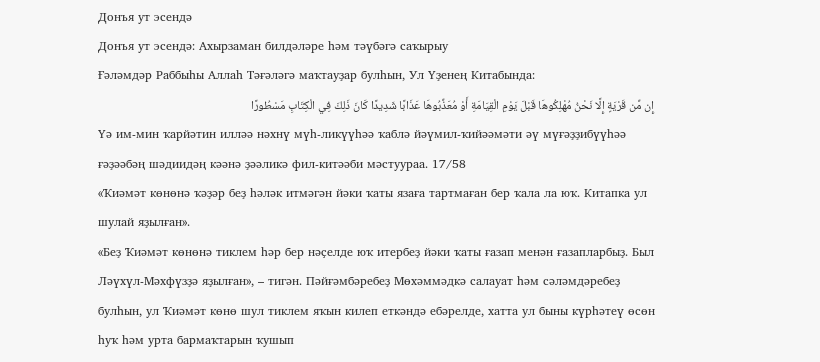Донъя ут эсендә
Донъя ут эсендә: Ахырзаман билдәләре һәм тәүбәгә саҡырыу
Ғәләмдәр Раббыһы Аллаһ Тәғәләгә маҡтауҙар булһын, Ул Үҙенең Китабында:
إِن مِّن قَرْيَةٍ إِلَّا نَحْنُ مُهْلِكُوهَا قَبْلَ يَوْمِ الْقِيَامَةِ أَوْ مُعَذِّبُوهَا عَذَابًا شَدِيدًا كَانَ ذَلِكَ فِي الْكِتَابِ مَسْطُورًا
Үǝ им-мин ҡарйәтин илләә нәхнү мүһ-ликүүһәә ҡаблә йәүмил-ҡийәәмәти әү мүғәҙҙибүүһәә ғәҙәәбәң шәдиидәң кәәнә ҙәәликә фил-китǝǝби мǝстуураа. 17/58
«Ҡиǝмәт көнөнә ҡәҙәр беҙ һәләк итмәгән йәки ҡаты язаға тартмаған бер ҡала ла юҡ. Китапка ул шулай яҙылған».
«Беҙ Ҡиәмәт көнөнә тиклем һәр бер нәҫелде юҡ итербеҙ йәки ҡаты ғазап менән ғазапларбыҙ. Был Ләүхүл-Мәхфүзҙә яҙылған», – тигән. Пәйғәмбәребеҙ Мөхәммәдкә салауат һәм сәләмдәребеҙ булһын, ул Ҡиәмәт көнө шул тиклем яҡын килеп еткәндә ебәрелде, хатта ул быны күрһәтеү өсөн һуҡ һәм урта бармаҡтарын ҡушып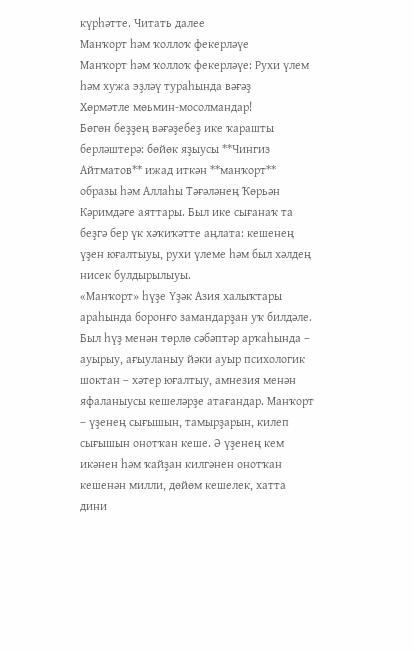күрһәтте. Читать далее
Манҡорт һәм ҡоллоҡ фекерләүе
Манҡорт һәм ҡоллоҡ фекерләүе: Рухи үлем һәм хужа эҙләү тураһында вәғәҙ
Хөрмәтле мөьмин-мосолмандар!
Бөгөн беҙҙең вәғәҙебеҙ ике ҡарашты берләштерә: бөйөк яҙыусы **Чингиз Айтматов** ижад иткән **манҡорт** образы һәм Аллаһы Тәғәләнең Ҡөрьән Кәримдәге аяттары. Был ике сығанаҡ та беҙгә бер үк хәҡиҡәтте аңлата: кешенең үҙен юғалтыуы, рухи үлеме һәм был хәлдең нисек булдырылыуы.
«Манҡорт» һүҙе Үҙәк Азия халыҡтары араһында боронғо замандарҙан уҡ билдәле. Был һүҙ менән төрлө сәбәптәр арҡаһында – ауырыу, ағыуланыу йәки ауыр психологик шоктан – хәтер юғалтыу, амнезия менән яфаланыусы кешеләрҙе атағандар. Манҡорт – үҙенең сығышын, тамырҙарын, килеп сығышын онотҡан кеше. Ә үҙенең кем икәнен һәм ҡайҙан килгәнен онотҡан кешенән милли, дөйөм кешелек, хатта дини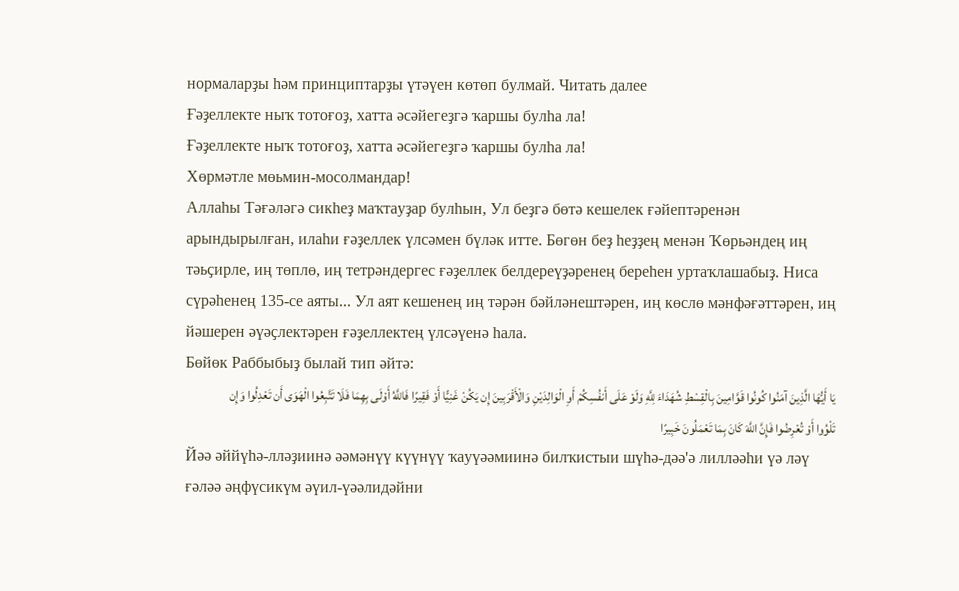нормаларҙы һәм принциптарҙы үтәүен көтөп булмай. Читать далее
Ғәҙеллекте ныҡ тотоғоҙ, хатта әсәйегеҙгә ҡаршы булһа ла!
Ғәҙеллекте ныҡ тотоғоҙ, хатта әсәйегеҙгә ҡаршы булһа ла!
Хөрмәтле мөьмин-мосолмандар!
Аллаһы Тәғәләгә сикһеҙ маҡтауҙар булһын, Ул беҙгә бөтә кешелек ғәйептәренән арындырылған, илаһи ғәҙеллек үлсәмен бүләк итте. Бөгөн беҙ һеҙҙең менән Ҡөрьәндең иң тәьҫирле, иң төплө, иң тетрәндергес ғәҙеллек белдереүҙәренең береһен уртаҡлашабыҙ. Ниса сүрәһенең 135-се аяты... Ул аят кешенең иң тәрән бәйләнештәрен, иң көслө мәнфәғәттәрен, иң йәшерен әүәҫлектәрен ғәҙеллектең үлсәүенә һала.
Бөйөк Раббыбыҙ былай тип әйтә:
يَا أَيُّهَا الَّذِينَ آمَنُوا كُونُوا قَوَّامِينَ بِالْقِسْطِ شُهَدَاءَ لِلَّهِ وَلَوْ عَلَى أَنفُسِكُمْ أَوِ الْوَالِدَيْنِ وَالْأَقْرَبِينَ إِن يَكُنْ غَنِيًّا أَوْ فَقِيرًا فَاللَّهُ أَوْلَى بِهِمَا فَلَا تَتَّبِعُوا الْهَوَى أَن تَعْدِلُوا وَإِن تَلْوُوا أَوْ تُعْرِضُوا فَإِنَّ اللَّهَ كَانَ بِمَا تَعْمَلُونَ خَبِيرًا
Йәә әййүһә-лләҙиинә әәмәнүү күүнүү ҡауүәәмиинә билҡистыи шүһә-дәә'ә лилләәһи үә ләү ғәләә әңфүсикүм әүил-үәәлидәйни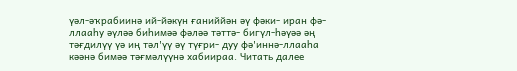үәл-әҡрабиинә ий-йәкүн ғаниййән әү фәки- иран фә-ллааһу әүләә биһимәә фәләә тәттә- бигүл-һәүәә әң тәғдилүү үә иң тәл'үү әү түғри- дуу фә'иннә-ллааһа кәәнә бимәә тәғмәлүүнә хабиираа. Читать далее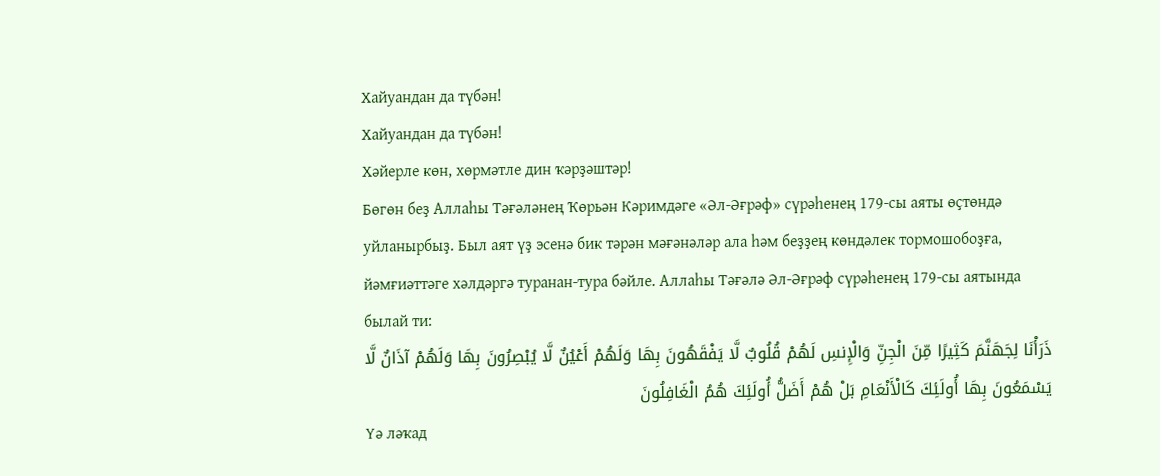Хайуандан да түбән!
Хайуандан да түбән!
Хәйерле көн, хөрмәтле дин ҡәрҙәштәр!
Бөгөн беҙ Аллаһы Тәғәләнең Ҡөрьән Кәримдәге «Әл-Әғрәф» сүрәһенең 179-сы аяты өҫтөндә уйланырбыҙ. Был аят үҙ эсенә бик тәрән мәғәнәләр ала һәм беҙҙең көндәлек тормошобоҙға, йәмғиәттәге хәлдәргә туранан-тура бәйле. Аллаһы Тәғәлә Әл-Әғрәф сүрәһенең 179-сы аятында былай ти:
ذَرَأْنَا لِجَهَنَّمَ كَثِيرًا مِّنَ الْجِنِّ وَالْإِنسِ لَهُمْ قُلُوبٌ لَّا يَفْقَهُونَ بِهَا وَلَهُمْ أَعْيُنٌ لَّا يُبْصِرُونَ بِهَا وَلَهُمْ آذَانٌ لَّا يَسْمَعُونَ بِهَا أُولَئِكَ كَالْأَنْعَامِ بَلْ هُمْ أَضَلُّ أُولَئِكَ هُمُ الْغَافِلُونَ
Үә ләҡад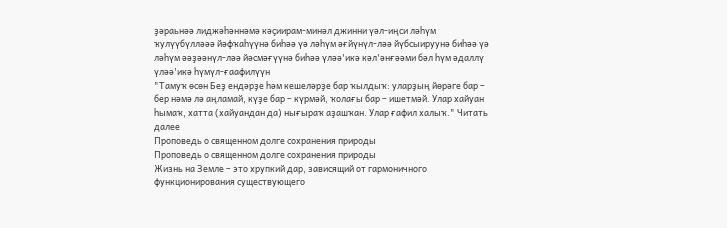ҙәраьнәә лиджәһәннәмә кәҫиирам-минәл джинни үәл-иңси ләһүм ҡулүүбүлләәә йәфҡаһүүнә биһәә үә ләһүм әғйүнүл-ләә йүбсыируунә биһәә үә ләһүм әәҙәәнүл-ләә йәсмәғүүнә биһәә үләә'икә кәл'әнғәәми бәл һүм әдаллү үләә'икә һүмүл-ғаафилүүн
"Тамуҡ өсөн Беҙ ендәрҙе һәм кешеләрҙе бар ҡылдыҡ: уларҙың йөрәге бар – бер нәмә лә аңламай, күҙе бар – күрмәй, ҡолағы бар – ишетмәй. Улар хайуан һымаҡ, хатта (хайуандан да) нығыраҡ аҙашҡан. Улар ғафил халыҡ." Читать далее
Проповедь о священном долге сохранения природы
Проповедь о священном долге сохранения природы
Жизнь на Земле – это хрупкий дар, зависящий от гармоничного функционирования существующего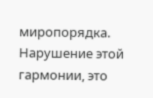миропорядка. Нарушение этой гармонии, это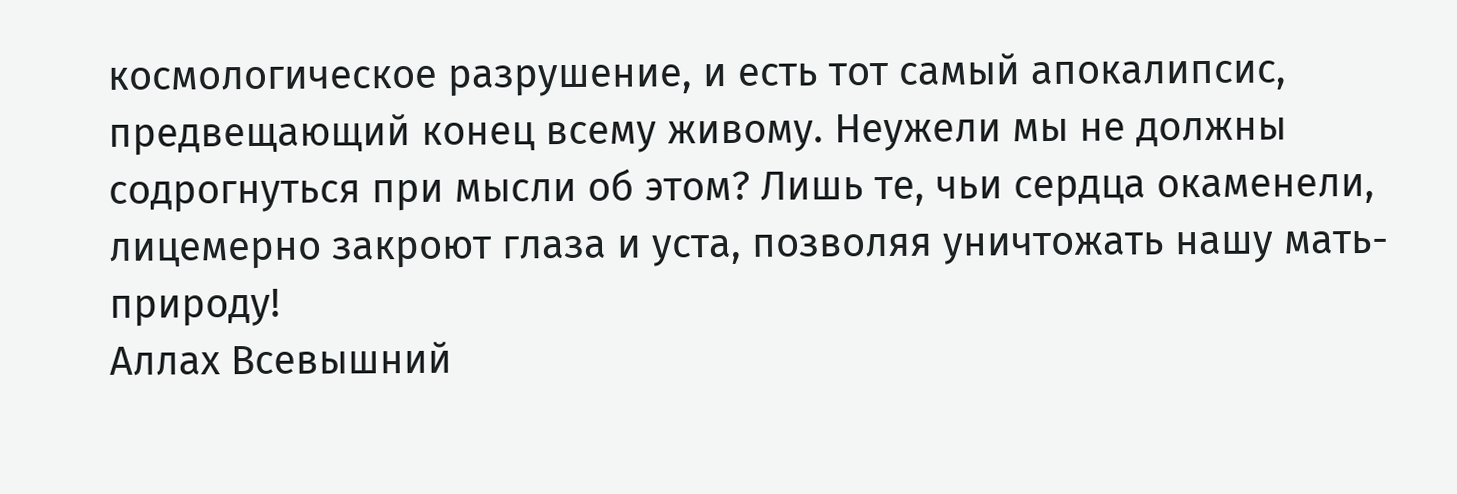космологическое разрушение, и есть тот самый апокалипсис, предвещающий конец всему живому. Неужели мы не должны содрогнуться при мысли об этом? Лишь те, чьи сердца окаменели, лицемерно закроют глаза и уста, позволяя уничтожать нашу мать-природу!
Аллах Всевышний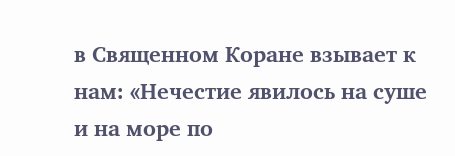в Священном Коране взывает к нам: «Нечестие явилось на суше и на море по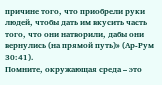причине того, что приобрели руки людей, чтобы дать им вкусить часть того, что они натворили, дабы они вернулись (на прямой путь)» (Ар-Рум 30:41).
Помните, окружающая среда – это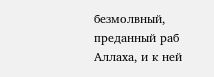безмолвный, преданный раб Аллаха, и к ней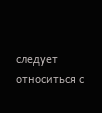следует относиться с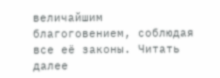величайшим благоговением, соблюдая все её законы. Читать далее